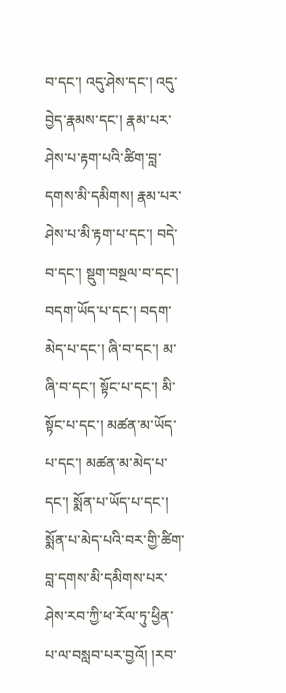བ་དང་། འདུ་ཤེས་དང་། འདུ་བྱེད་རྣམས་དང་། རྣམ་པར་ཤེས་པ་རྟག་པའི་ཚིག་བླ་དགས་མི་དམིགས། རྣམ་པར་ཤེས་པ་མི་རྟག་པ་དང་། བདེ་བ་དང་། སྡུག་བསྔལ་བ་དང་། བདག་ཡོད་པ་དང་། བདག་མེད་པ་དང་། ཞི་བ་དང་། མ་ཞི་བ་དང་། སྟོང་པ་དང་། མི་སྟོང་པ་དང་། མཚན་མ་ཡོད་པ་དང་། མཚན་མ་མེད་པ་དང་། སྨོན་པ་ཡོད་པ་དང་། སྨོན་པ་མེད་པའི་བར་གྱི་ཚིག་བླ་དགས་མི་དམིགས་པར་ཤེས་རབ་ཀྱི་ཕ་རོལ་ཏུ་ཕྱིན་པ་ལ་བསླབ་པར་བྱའོ། །རབ་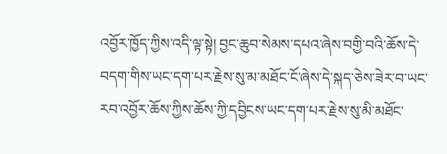འབྱོར་ཁྱོད་ཀྱིས་འདི་ལྟ་སྟེ། བྱང་ཆུབ་སེམས་དཔའ་ཞེས་བགྱི་བའི་ཆོས་དེ་བདག་གིས་ཡང་དག་པར་རྗེས་སུ་མ་མཐོང་ངོ་ཞེས་དེ་སྐད་ཅེས་ཟེར་བ་ཡང་རབ་འབྱོར་ཆོས་ཀྱིས་ཆོས་ཀྱི་དབྱིངས་ཡང་དག་པར་རྗེས་སུ་མི་མཐོང་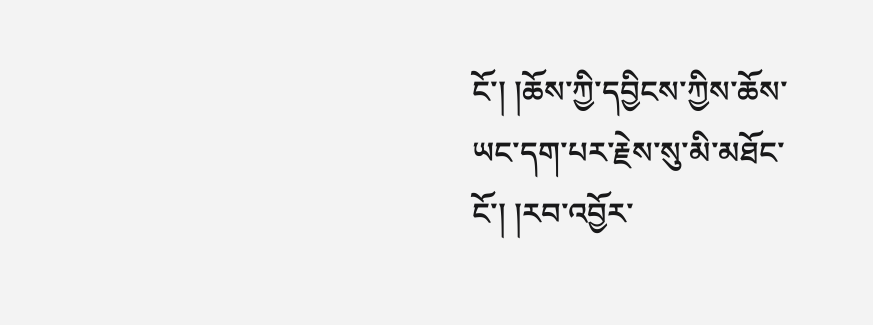ངོ་། །ཆོས་ཀྱི་དབྱིངས་ཀྱིས་ཆོས་ཡང་དག་པར་རྗེས་སུ་མི་མཐོང་ངོ་། །རབ་འབྱོར་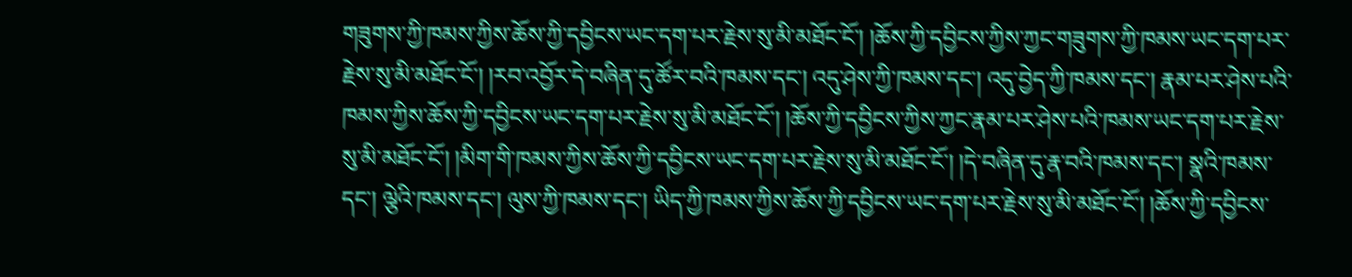གཟུགས་ཀྱི་ཁམས་ཀྱིས་ཆོས་ཀྱི་དབྱིངས་ཡང་དག་པར་རྗེས་སུ་མི་མཐོང་ངོ་། །ཆོས་ཀྱི་དབྱིངས་ཀྱིས་ཀྱང་གཟུགས་ཀྱི་ཁམས་ཡང་དག་པར་རྗེས་སུ་མི་མཐོང་ངོ་། །རབ་འབྱོར་དེ་བཞིན་དུ་ཚོར་བའི་ཁམས་དང་། འདུ་ཤེས་ཀྱི་ཁམས་དང་། འདུ་བྱེད་ཀྱི་ཁམས་དང་། རྣམ་པར་ཤེས་པའི་ཁམས་ཀྱིས་ཆོས་ཀྱི་དབྱིངས་ཡང་དག་པར་རྗེས་སུ་མི་མཐོང་ངོ་། །ཆོས་ཀྱི་དབྱིངས་ཀྱིས་ཀྱང་རྣམ་པར་ཤེས་པའི་ཁམས་ཡང་དག་པར་རྗེས་སུ་མི་མཐོང་ངོ་། །མིག་གི་ཁམས་ཀྱིས་ཆོས་ཀྱི་དབྱིངས་ཡང་དག་པར་རྗེས་སུ་མི་མཐོང་ངོ་། །དེ་བཞིན་དུ་རྣ་བའི་ཁམས་དང་། སྣའི་ཁམས་དང་། ལྕེའི་ཁམས་དང་། ལུས་ཀྱི་ཁམས་དང་། ཡིད་ཀྱི་ཁམས་ཀྱིས་ཆོས་ཀྱི་དབྱིངས་ཡང་དག་པར་རྗེས་སུ་མི་མཐོང་ངོ་། །ཆོས་ཀྱི་དབྱིངས་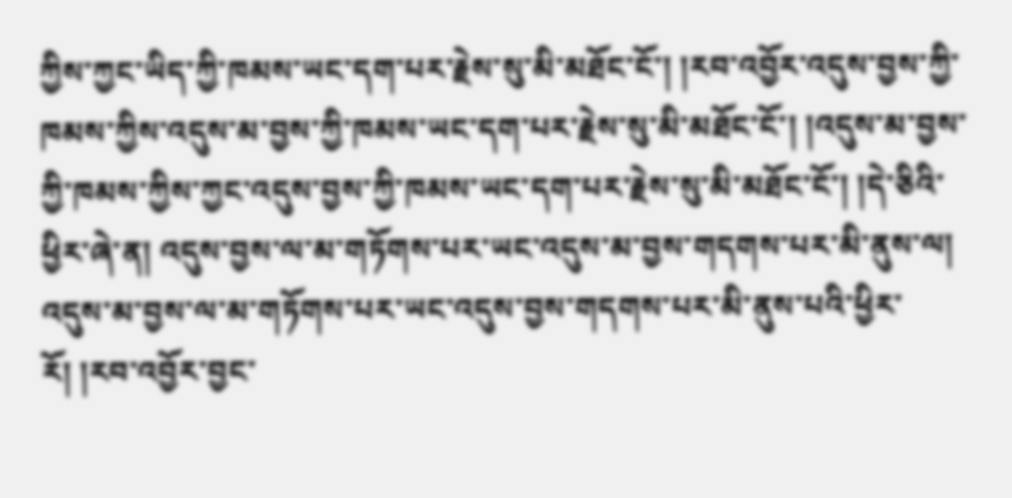ཀྱིས་ཀྱང་ཡིད་ཀྱི་ཁམས་ཡང་དག་པར་རྗེས་སུ་མི་མཐོང་ངོ་། །རབ་འབྱོར་འདུས་བྱས་ཀྱི་ཁམས་ཀྱིས་འདུས་མ་བྱས་ཀྱི་ཁམས་ཡང་དག་པར་རྗེས་སུ་མི་མཐོང་ངོ་། །འདུས་མ་བྱས་ཀྱི་ཁམས་ཀྱིས་ཀྱང་འདུས་བྱས་ཀྱི་ཁམས་ཡང་དག་པར་རྗེས་སུ་མི་མཐོང་ངོ་། །དེ་ཅིའི་ཕྱིར་ཞེ་ན། འདུས་བྱས་ལ་མ་གཏོགས་པར་ཡང་འདུས་མ་བྱས་གདགས་པར་མི་ནུས་ལ། འདུས་མ་བྱས་ལ་མ་གཏོགས་པར་ཡང་འདུས་བྱས་གདགས་པར་མི་ནུས་པའི་ཕྱིར་རོ། །རབ་འབྱོར་བྱང་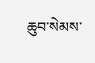ཆུབ་སེམས་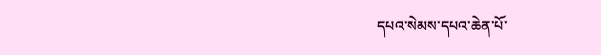དཔའ་སེམས་དཔའ་ཆེན་པོ་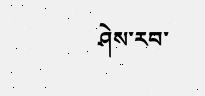ཤེས་རབ་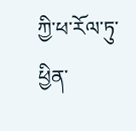ཀྱི་ཕ་རོལ་ཏུ་ཕྱིན་